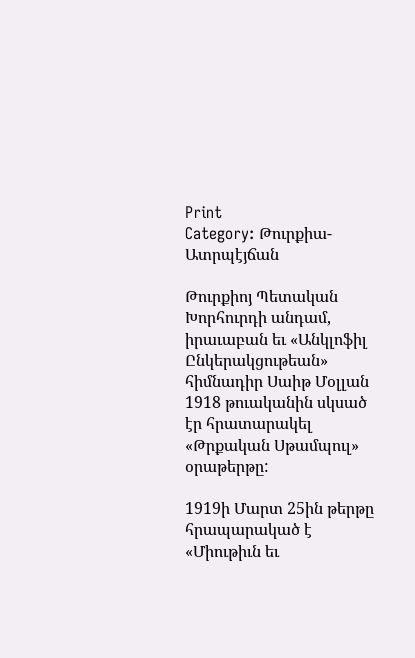Print
Category: Թուրքիա-Ատրպէյճան

Թուրքիոյ Պետական Խորհուրդի անդամ, իրաւաբան եւ «Անկլոֆիլ Ընկերակցութեան» հիմնադիր Սաիթ Մօլլան 1918 թուականին սկսած էր հրատարակել «Թրքական Սթամպուլ» օրաթերթը:

1919ի Մարտ 25ին թերթը հրապարակած է «Միութիւն եւ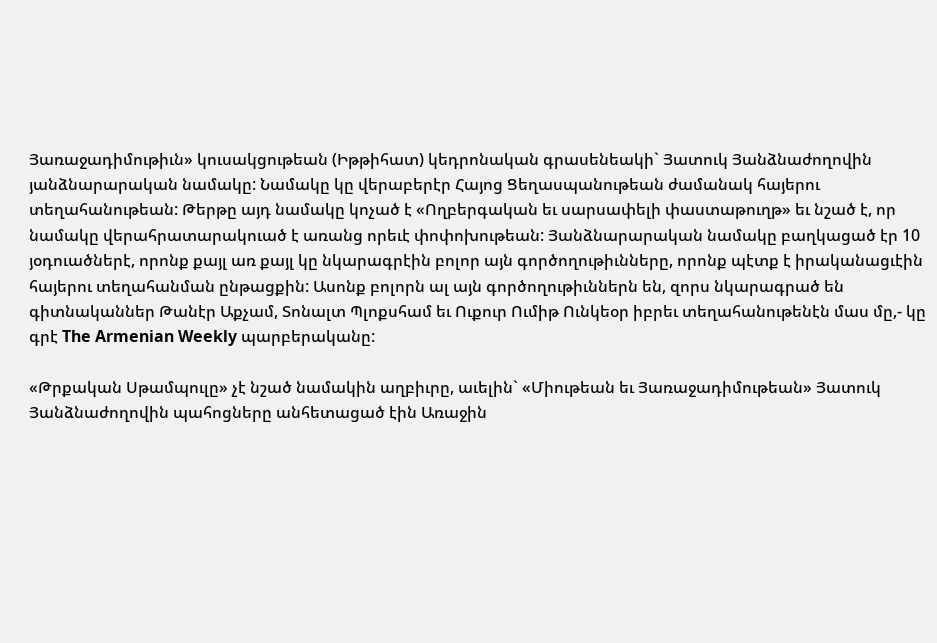Յառաջադիմութիւն» կուսակցութեան (Իթթիհատ) կեդրոնական գրասենեակի` Յատուկ Յանձնաժողովին յանձնարարական նամակը: Նամակը կը վերաբերէր Հայոց Ցեղասպանութեան ժամանակ հայերու տեղահանութեան: Թերթը այդ նամակը կոչած է «Ողբերգական եւ սարսափելի փաստաթուղթ» եւ նշած է, որ նամակը վերահրատարակուած է առանց որեւէ փոփոխութեան: Յանձնարարական նամակը բաղկացած էր 10 յօդուածներէ, որոնք քայլ առ քայլ կը նկարագրէին բոլոր այն գործողութիւնները, որոնք պէտք է իրականացւէին հայերու տեղահանման ընթացքին: Ասոնք բոլորն ալ այն գործողութիւններն են, զորս նկարագրած են գիտնականներ Թանէր Աքչամ, Տոնալտ Պլոքսհամ եւ Ուքուր Ումիթ Ունկեօր իբրեւ տեղահանութենէն մաս մը,- կը գրէ The Armenian Weekly պարբերականը:

«Թրքական Սթամպուլը» չէ նշած նամակին աղբիւրը, աւելին` «Միութեան եւ Յառաջադիմութեան» Յատուկ Յանձնաժողովին պահոցները անհետացած էին Առաջին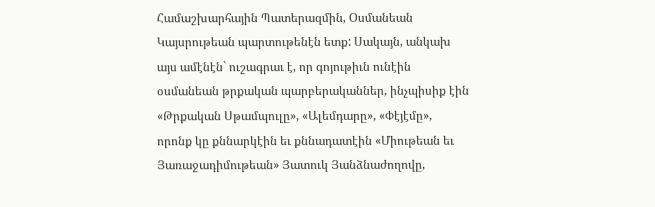Համաշխարհային Պատերազմին, Օսմանեան Կայսրութեան պարտութենէն ետք: Սակայն, անկախ այս ամէնէն` ուշագրաւ է, որ գոյութիւն ունէին օսմանեան թրքական պարբերականներ, ինչպիսիք էին «Թրքական Սթամպուլը», «Ալեմդարը», «Փէյէմը», որոնք կը քննարկէին եւ քննադատէին «Միութեան եւ Յառաջադիմութեան» Յատուկ Յանձնաժողովը,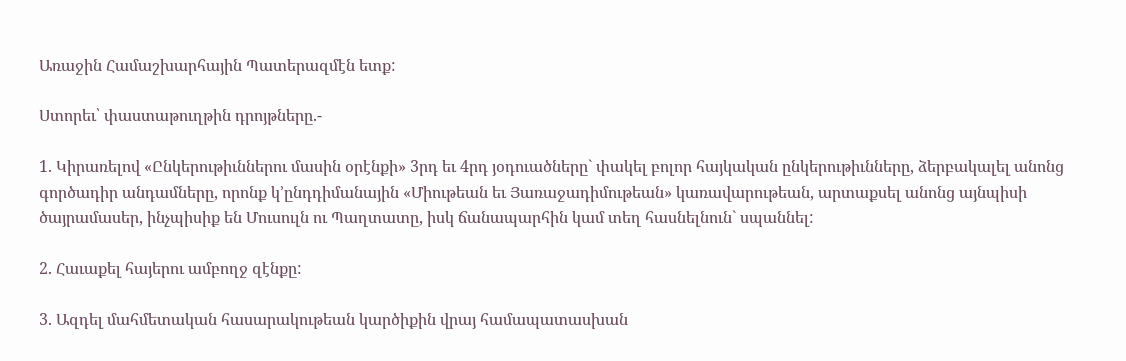Առաջին Համաշխարհային Պատերազմէն ետք:

Ստորեւ՝ փաստաթուղթին դրոյթները.-

1. Կիրառելով «Ընկերութիւններու մասին օրէնքի» 3րդ եւ 4րդ յօդուածները` փակել բոլոր հայկական ընկերութիւնները, ձերբակալել անոնց գործադիր անդամները, որոնք կ’ընդդիմանային «Միութեան եւ Յառաջադիմութեան» կառավարութեան, արտաքսել անոնց այնպիսի ծայրամասեր, ինչպիսիք են Մուսուլն ու Պաղտատը, իսկ ճանապարհին կամ տեղ հասնելնուն` սպաննել:

2. Հաւաքել հայերու ամբողջ զէնքը:

3. Ազդել մահմետական հասարակութեան կարծիքին վրայ համապատասխան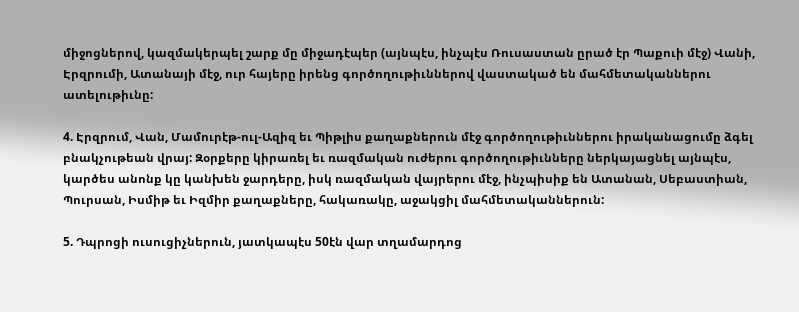միջոցներով, կազմակերպել շարք մը միջադէպեր (այնպէս, ինչպէս Ռուսաստան ըրած էր Պաքուի մէջ) Վանի, Էրզրումի, Ատանայի մէջ, ուր հայերը իրենց գործողութիւններով վաստակած են մահմետականներու ատելութիւնը:

4. Էրզրում, Վան, Մամուրէթ-ուլ-Ազիզ եւ Պիթլիս քաղաքներուն մէջ գործողութիւններու իրականացումը ձգել բնակչութեան վրայ: Զօրքերը կիրառել եւ ռազմական ուժերու գործողութիւնները ներկայացնել այնպէս, կարծես անոնք կը կանխեն ջարդերը, իսկ ռազմական վայրերու մէջ, ինչպիսիք են Ատանան, Սեբաստիան, Պուրսան, Իսմիթ եւ Իզմիր քաղաքները, հակառակը, աջակցիլ մահմետականներուն:

5. Դպրոցի ուսուցիչներուն, յատկապէս 50էն վար տղամարդոց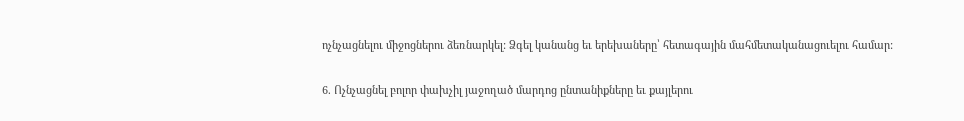ոչնչացնելու միջոցներու ձեռնարկել: Ձգել կանանց եւ երեխաները՝ հետագային մահմետականացուելու համար:

6. Ոչնչացնել բոլոր փախչիլ յաջողած մարդոց ընտանիքները եւ քայլերու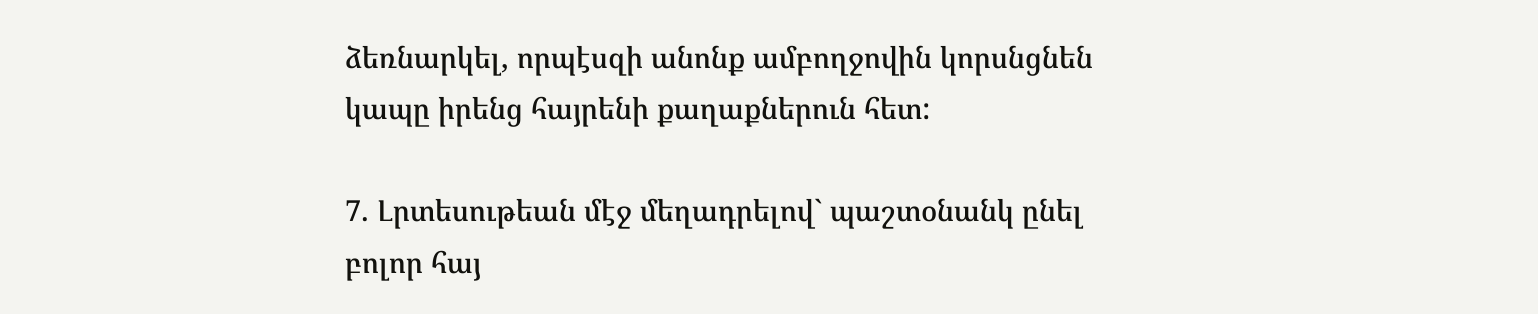ձեռնարկել, որպէսզի անոնք ամբողջովին կորսնցնեն կապը իրենց հայրենի քաղաքներուն հետ:

7. Լրտեսութեան մէջ մեղադրելով` պաշտօնանկ ընել բոլոր հայ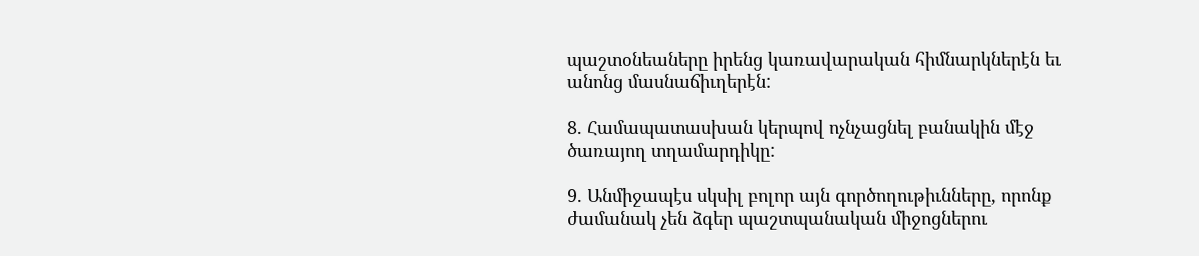պաշտօնեաները իրենց կառավարական հիմնարկներէն եւ անոնց մասնաճիւղերէն:

8. Համապատասխան կերպով ոչնչացնել բանակին մէջ ծառայող տղամարդիկը:

9. Անմիջապէս սկսիլ բոլոր այն գործողութիւնները, որոնք ժամանակ չեն ձգեր պաշտպանական միջոցներու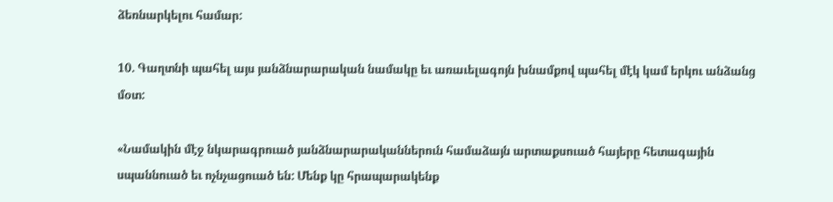ձեռնարկելու համար:

10. Գաղտնի պահել այս յանձնարարական նամակը եւ առաւելագոյն խնամքով պահել մէկ կամ երկու անձանց մօտ:

«Նամակին մէջ նկարագրուած յանձնարարականներուն համաձայն արտաքսուած հայերը հետագային սպաննուած եւ ոչնչացուած են: Մենք կը հրապարակենք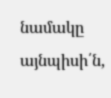նամակը այնպիսի՛ն,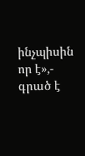ինչպիսին որ է»,- գրած է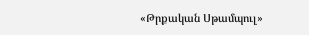«Թրքական Սթամպուլ»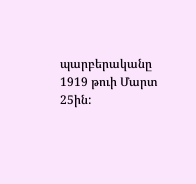պարբերականը 1919 թուի Մարտ 25ին: